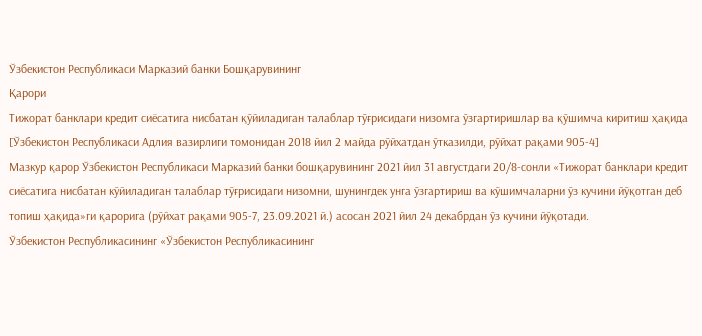Ўзбекистон Республикаси Марказий банки Бошқарувининг
Қарори
Тижорат банклари кредит сиёсатига нисбатан қўйиладиган талаблар тўғрисидаги низомга ўзгартиришлар ва қўшимча киритиш ҳақида
[Ўзбекистон Республикаси Адлия вазирлиги томонидан 2018 йил 2 майда рўйхатдан ўтказилди, рўйхат рақами 905-4]
Мазкур қарор Ўзбекистон Республикаси Марказий банки бошқарувининг 2021 йил 31 августдаги 20/8-сонли «Тижорат банклари кредит сиёсатига нисбатан кўйиладиган талаблар тўғрисидаги низомни, шунингдек унга ўзгартириш ва кўшимчаларни ўз кучини йўқотган деб топиш ҳақида»ги қарорига (рўйхат рақами 905-7, 23.09.2021 й.) асосан 2021 йил 24 декабрдан ўз кучини йўқотади.
Ўзбекистон Республикасининг «Ўзбекистон Республикасининг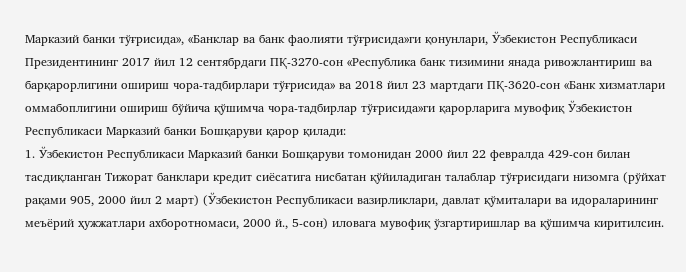Марказий банки тўғрисида», «Банклар ва банк фаолияти тўғрисида»ги қонунлари, Ўзбекистон Республикаси Президентининг 2017 йил 12 сентябрдаги ПҚ-3270-сон «Республика банк тизимини янада ривожлантириш ва барқарорлигини ошириш чора-тадбирлари тўғрисида» ва 2018 йил 23 мартдаги ПҚ-3620-сон «Банк хизматлари оммабоплигини ошириш бўйича қўшимча чора-тадбирлар тўғрисида»ги қарорларига мувофиқ Ўзбекистон Республикаси Марказий банки Бошқаруви қарор қилади:
1. Ўзбекистон Республикаси Марказий банки Бошқаруви томонидан 2000 йил 22 февралда 429-сон билан тасдиқланган Тижорат банклари кредит сиёсатига нисбатан қўйиладиган талаблар тўғрисидаги низомга (рўйхат рақами 905, 2000 йил 2 март) (Ўзбекистон Республикаси вазирликлари, давлат қўмиталари ва идораларининг меъёрий ҳужжатлари ахборотномаси, 2000 й., 5-сон) иловага мувофиқ ўзгартиришлар ва қўшимча киритилсин.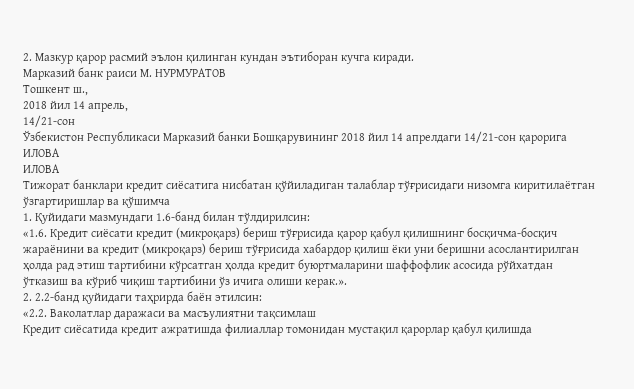2. Мазкур қарор расмий эълон қилинган кундан эътиборан кучга киради.
Марказий банк раиси М. НУРМУРАТОВ
Тошкент ш.,
2018 йил 14 апрель,
14/21-сон
Ўзбекистон Республикаси Марказий банки Бошқарувининг 2018 йил 14 апрелдаги 14/21-сон қарорига
ИЛОВА
ИЛОВА
Тижорат банклари кредит сиёсатига нисбатан қўйиладиган талаблар тўғрисидаги низомга киритилаётган ўзгартиришлар ва қўшимча
1. Қуйидаги мазмундаги 1.6-банд билан тўлдирилсин:
«1.6. Кредит сиёсати кредит (микроқарз) бериш тўғрисида қарор қабул қилишнинг босқичма-босқич жараёнини ва кредит (микроқарз) бериш тўғрисида хабардор қилиш ёки уни беришни асослантирилган ҳолда рад этиш тартибини кўрсатган ҳолда кредит буюртмаларини шаффофлик асосида рўйхатдан ўтказиш ва кўриб чиқиш тартибини ўз ичига олиши керак.».
2. 2.2-банд қуйидаги таҳрирда баён этилсин:
«2.2. Ваколатлар даражаси ва масъулиятни тақсимлаш
Кредит сиёсатида кредит ажратишда филиаллар томонидан мустақил қарорлар қабул қилишда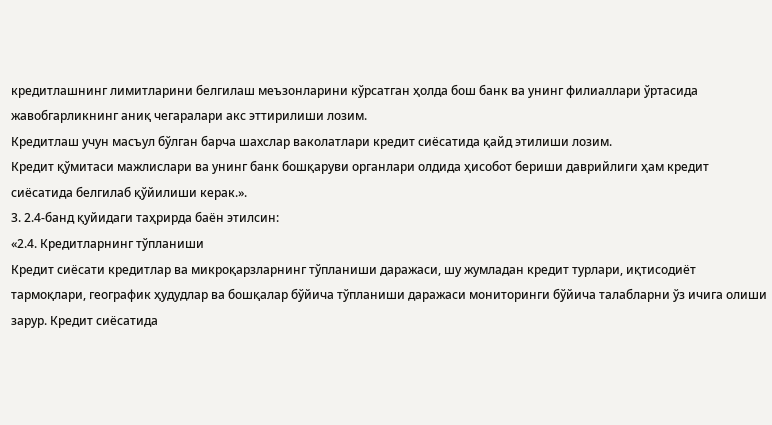кредитлашнинг лимитларини белгилаш меъзонларини кўрсатган ҳолда бош банк ва унинг филиаллари ўртасида жавобгарликнинг аниқ чегаралари акс эттирилиши лозим.
Кредитлаш учун масъул бўлган барча шахслар ваколатлари кредит сиёсатида қайд этилиши лозим.
Кредит қўмитаси мажлислари ва унинг банк бошқаруви органлари олдида ҳисобот бериши даврийлиги ҳам кредит сиёсатида белгилаб қўйилиши керак.».
3. 2.4-банд қуйидаги таҳрирда баён этилсин:
«2.4. Кредитларнинг тўпланиши
Кредит сиёсати кредитлар ва микроқарзларнинг тўпланиши даражаси, шу жумладан кредит турлари, иқтисодиёт тармоқлари, географик ҳудудлар ва бошқалар бўйича тўпланиши даражаси мониторинги бўйича талабларни ўз ичига олиши зарур. Кредит сиёсатида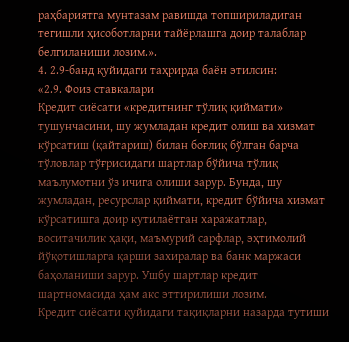раҳбариятга мунтазам равишда топшириладиган тегишли ҳисоботларни тайёрлашга доир талаблар белгиланиши лозим.».
4. 2.9-банд қуйидаги таҳрирда баён этилсин:
«2.9. Фоиз ставкалари
Кредит сиёсати «кредитнинг тўлиқ қиймати» тушунчасини, шу жумладан кредит олиш ва хизмат кўрсатиш (қайтариш) билан боғлиқ бўлган барча тўловлар тўғрисидаги шартлар бўйича тўлиқ маълумотни ўз ичига олиши зарур. Бунда, шу жумладан, ресурслар қиймати, кредит бўйича хизмат кўрсатишга доир кутилаётган харажатлар, воситачилик ҳақи, маъмурий сарфлар, эҳтимолий йўқотишларга қарши захиралар ва банк маржаси баҳоланиши зарур. Ушбу шартлар кредит шартномасида ҳам акс эттирилиши лозим.
Кредит сиёсати қуйидаги тақиқларни назарда тутиши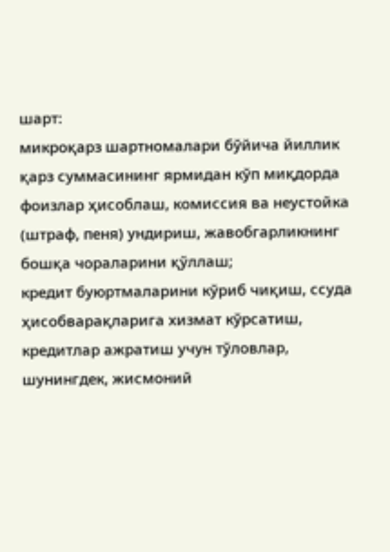шарт:
микроқарз шартномалари бўйича йиллик қарз суммасининг ярмидан кўп миқдорда фоизлар ҳисоблаш, комиссия ва неустойка (штраф, пеня) ундириш, жавобгарликнинг бошқа чораларини қўллаш;
кредит буюртмаларини кўриб чиқиш, ссуда ҳисобварақларига хизмат кўрсатиш, кредитлар ажратиш учун тўловлар, шунингдек, жисмоний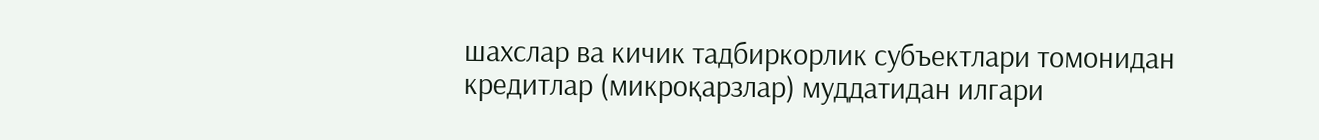шахслар ва кичик тадбиркорлик субъектлари томонидан кредитлар (микроқарзлар) муддатидан илгари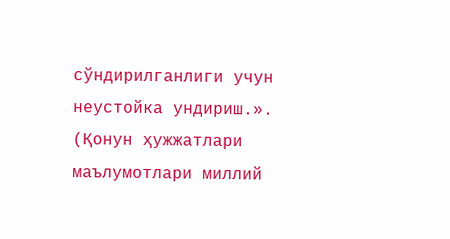сўндирилганлиги учун неустойка ундириш.».
(Қонун ҳужжатлари маълумотлари миллий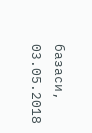базаси, 03.05.2018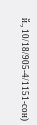й., 10/18/905-4/1151-сон)